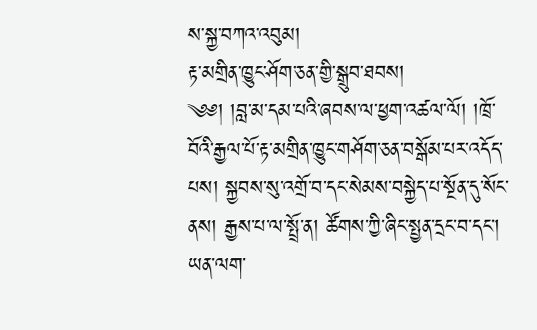ས་སྐྱ་བཀའ་འབུམ།
རྟ་མགྲིན་ཁྱུང་ཤོག་ཅན་གྱི་སྒྲུབ་ཐབས།
༄༅། །བླ་མ་དམ་པའི་ཞབས་ལ་ཕྱག་འཚལ་ལོ། །ཁྲོ་བོའི་རྒྱལ་པོ་རྟ་མགྲིན་ཁྱུང་གཤོག་ཅན་བསྒོམ་པར་འདོད་པས། སྐྱབས་སུ་འགྲོ་བ་དང་སེམས་བསྐྱེད་པ་སྔོན་དུ་སོང་ནས། རྒྱས་པ་ལ་སྤྲོ་ན། ཚོགས་ཀྱི་ཞིང་སྤྱན་དྲང་བ་དང་། ཡན་ལག་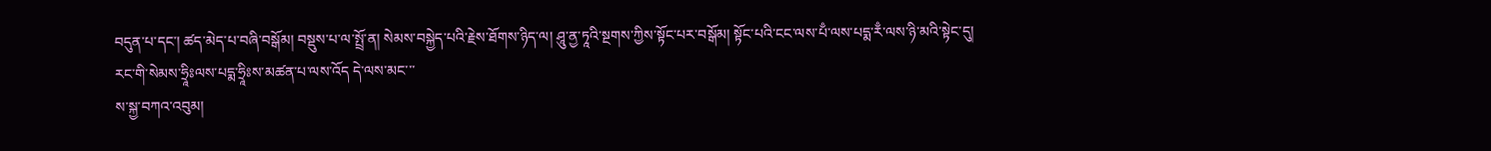བདུན་པ་དང་། ཚད་མེད་པ་བཞི་བསྒོམ། བསྡུས་པ་ལ་སྤྲོ་ན། སེམས་བསྐྱེད་པའི་རྗེས་ཐོགས་ཉིད་ལ། ཤཱུ་ནྱ་ཏཱའི་སྔགས་ཀྱིས་སྟོང་པར་བསྒོམ། སྟོང་པའི་ངང་ལས་པྃ་ལས་པདྨ་རྃ་ལས་ཉི་མའི་སྟེང་དུ། རང་གི་སེམས་ཧྲཱིཿལས་པདྨ་ཧྲཱིཿས་མཚན་པ་ལས་འོད དེ་ལས་མང་་་
ས་སྐྱ་བཀའ་འབུམ།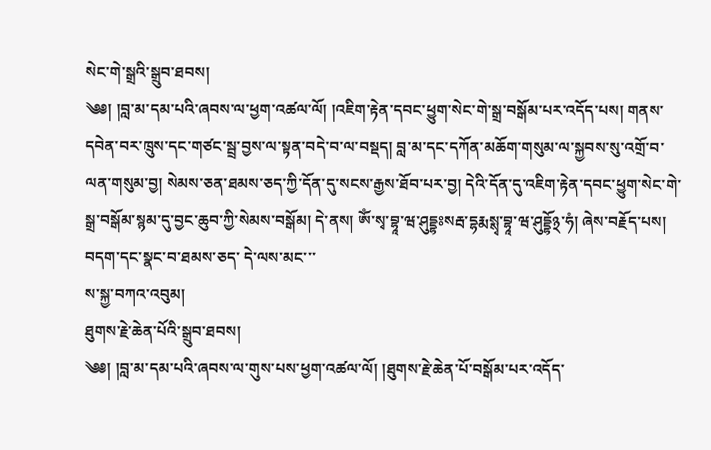སེང་གེ་སྒྲའི་སྒྲུབ་ཐབས།
༄༅། །བླ་མ་དམ་པའི་ཞབས་ལ་ཕྱག་འཚལ་ལོ། །འཇིག་རྟེན་དབང་ཕྱུག་སེང་གེ་སྒྲ་བསྒོམ་པར་འདོད་པས། གནས་དབེན་བར་ཁྲུས་དང་གཙང་སྦྲ་བྱས་ལ་སྟན་བདེ་བ་ལ་བསྡད། བླ་མ་དང་དཀོན་མཆོག་གསུམ་ལ་སྐྱབས་སུ་འགྲོ་བ་ལན་གསུམ་བྱ། སེམས་ཅན་ཐམས་ཅད་ཀྱི་དོན་དུ་སངས་རྒྱས་ཐོབ་པར་བྱ། དེའི་དོན་དུ་འཇིག་རྟེན་དབང་ཕྱུག་སེང་གེ་སྒྲ་བསྒོམ་སྙམ་དུ་བྱང་ཆུབ་ཀྱི་སེམས་བསྒོམ། དེ་ནས། ཨོཾ་སྭ་བྷཱ་ཝ་ཤུདྡྷཿསརྦ་དྷརྨསྶྭ་བྷཱ་ཝ་ཤུདྡྷོ྅་ཧཾ། ཞེས་བརྗོད་པས། བདག་དང་སྣང་བ་ཐམས་ཅད་ དེ་ལས་མང་་་
ས་སྐྱ་བཀའ་འབུམ།
ཐུགས་རྗེ་ཆེན་པོའི་སྒྲུབ་ཐབས།
༄༅། །བླ་མ་དམ་པའི་ཞབས་ལ་གུས་པས་ཕྱག་འཚལ་ལོ། །ཐུགས་རྗེ་ཆེན་པོ་བསྒོམ་པར་འདོད་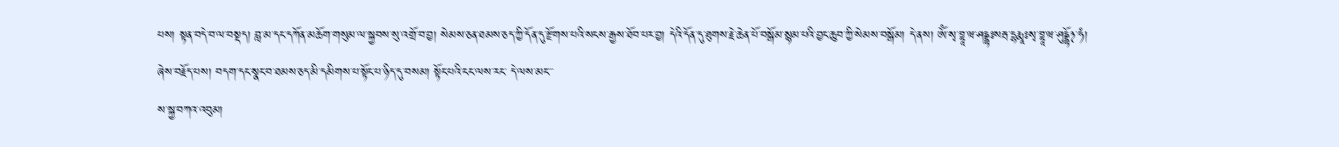པས། སྟན་བདེ་བ་ལ་བསྡད། བླ་མ་དང་དཀོན་མཆོག་གསུམ་ལ་སྐྱབས་སུ་འགྲོ་བ་བྱ། སེམས་ཅན་ཐམས་ཅད་ཀྱི་དོན་དུ་རྫོགས་པའི་སངས་རྒྱས་ཐོབ་པར་བྱ། དེའི་དོན་དུ་ཐུགས་རྗེ་ཆེན་པོ་བསྒོམ་སྙམ་པའི་བྱང་ཆུབ་ཀྱི་སེམས་བསྒོམ། དེ་ནས། ཨོཾ་སྭ་བྷཱ་ཝ་ཤདྡྷཿསརྦ་དྷརྨཱཿསྭ་བྷཱ་ཝ་ཤུདྡྷོ྅་ཧཾ། ཞེས་བརྗོད་པས། བདག་དང་སྣང་བ་ཐམས་ཅད་མི་དམིགས་པ་སྟོང་པ་ཉིད་དུ་བསམ། སྟོང་པའི་ངང་ལས་རང་ དེ་ལས་མང་་་
ས་སྐྱ་བཀའ་འབུམ།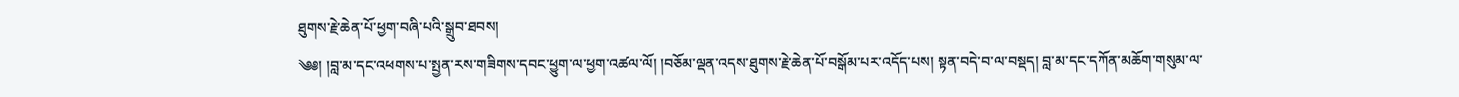ཐུགས་རྗེ་ཆེན་པོ་ཕྱག་བཞི་པའི་སྒྲུབ་ཐབས།
༄༅། །བླ་མ་དང་འཕགས་པ་སྤྱན་རས་གཟིགས་དབང་ཕྱུག་ལ་ཕྱག་འཚལ་ལོ། །བཅོམ་ལྡན་འདས་ཐུགས་རྗེ་ཆེན་པོ་བསྒོམ་པར་འདོད་པས། སྟན་བདེ་བ་ལ་བསྡད། བླ་མ་དང་དཀོན་མཆོག་གསུམ་ལ་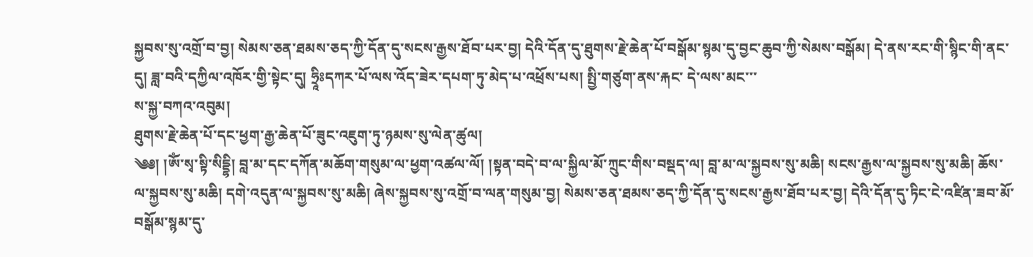སྐྱབས་སུ་འགྲོ་བ་བྱ། སེམས་ཅན་ཐམས་ཅད་ཀྱི་དོན་དུ་སངས་རྒྱས་ཐོབ་པར་བྱ། དེའི་དོན་དུ་ཐུགས་རྗེ་ཆེན་པོ་བསྒོམ་སྙམ་དུ་བྱང་ཆུབ་ཀྱི་སེམས་བསྒོམ། དེ་ནས་རང་གི་སྙིང་གི་ནང་དུ། ཟླ་བའི་དཀྱིལ་འཁོར་གྱི་སྟེང་དུ། ཧྲཱིཿདཀར་པོ་ལས་འོད་ཟེར་དཔག་ཏུ་མེད་པ་འཕྲོས་པས། སྤྱི་གཙུག་ནས་རྐང་ དེ་ལས་མང་་་
ས་སྐྱ་བཀའ་འབུམ།
ཐུགས་རྗེ་ཆེན་པོ་དང་ཕྱག་རྒྱ་ཆེན་པོ་ཟུང་འཇུག་ཏུ་ཉམས་སུ་ལེན་ཚུལ།
༄༅། །ཨོཾ་སྭ་སྟི་སིདྡྷི། བླ་མ་དང་དཀོན་མཆོག་གསུམ་ལ་ཕྱག་འཚལ་ལོ། །སྟན་བདེ་བ་ལ་སྐྱིལ་མོ་ཀྲུང་གིས་བསྡད་ལ། བླ་མ་ལ་སྐྱབས་སུ་མཆི། སངས་རྒྱས་ལ་སྐྱབས་སུ་མཆི། ཆོས་ལ་སྐྱབས་སུ་མཆི། དགེ་འདུན་ལ་སྐྱབས་སུ་མཆི། ཞེས་སྐྱབས་སུ་འགྲོ་བ་ལན་གསུམ་བྱ། སེམས་ཅན་ཐམས་ཅད་ཀྱི་དོན་དུ་སངས་རྒྱས་ཐོབ་པར་བྱ། དེའི་དོན་དུ་ཏིང་ངེ་འཛིན་ཟབ་མོ་བསྒོམ་སྙམ་དུ་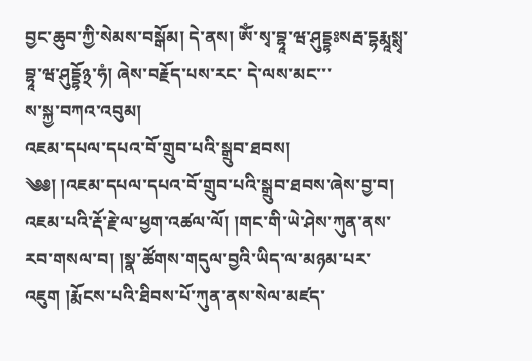བྱང་ཆུབ་ཀྱི་སེམས་བསྒོམ། དེ་ནས། ཨོཾ་སྭ་བྷཱ་ཝ་ཤུདྡྷཿསརྦ་དྷརྨཱསྶྭ་བྷཱ་ཝ་ཤུདྡྷོ྅་ཧཾ། ཞེས་བརྗོད་པས་རང་ དེ་ལས་མང་་་
ས་སྐྱ་བཀའ་འབུམ།
འཇམ་དཔལ་དཔའ་བོ་གྲུབ་པའི་སྒྲུབ་ཐབས།
༄༅། །འཇམ་དཔལ་དཔའ་བོ་གྲུབ་པའི་སྒྲུབ་ཐབས་ཞེས་བྱ་བ། འཇམ་པའི་རྡོ་རྗེ་ལ་ཕྱག་འཚལ་ལོ། །གང་གི་ཡེ་ཤེས་ཀུན་ནས་རབ་གསལ་བ། །སྣ་ཚོགས་གདུལ་བྱའི་ཡིད་ལ་མཉམ་པར་འཇུག །རྨོངས་པའི་ཐིབས་པོ་ཀུན་ནས་སེལ་མཛད་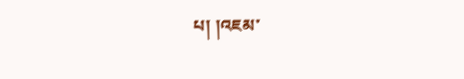པ། །འཇམ་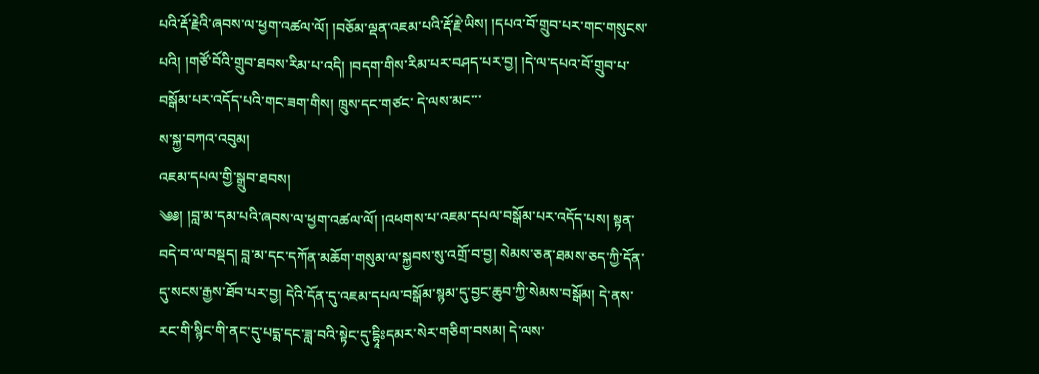པའི་རྡོ་རྗེའི་ཞབས་ལ་ཕྱག་འཚལ་ལོ། །བཅོམ་ལྡན་འཇམ་པའི་རྡོ་རྗེ་ཡིས། །དཔའ་བོ་གྲུབ་པར་གང་གསུངས་པའི། །གཙོ་བོའི་གྲུབ་ཐབས་རིམ་པ་འདི། །བདག་གིས་རིམ་པར་བཤད་པར་བྱ། །དེ་ལ་དཔའ་བོ་གྲུབ་པ་བསྒོམ་པར་འདོད་པའི་གང་ཟག་གིས། ཁྲུས་དང་གཙང་ དེ་ལས་མང་་་
ས་སྐྱ་བཀའ་འབུམ།
འཇམ་དཔལ་གྱི་སྒྲུབ་ཐབས།
༄༅། །བླ་མ་དམ་པའི་ཞབས་ལ་ཕྱག་འཚལ་ལོ། །འཕགས་པ་འཇམ་དཔལ་བསྒོམ་པར་འདོད་པས། སྟན་བདེ་བ་ལ་བསྡད། བླ་མ་དང་དཀོན་མཆོག་གསུམ་ལ་སྐྱབས་སུ་འགྲོ་བ་བྱ། སེམས་ཅན་ཐམས་ཅད་ཀྱི་དོན་དུ་སངས་རྒྱས་ཐོབ་པར་བྱ། དེའི་དོན་དུ་འཇམ་དཔལ་བསྒོམ་སྙམ་དུ་བྱང་ཆུབ་ཀྱི་སེམས་བསྒོམ། དེ་ནས་རང་གི་སྙིང་གི་ནང་དུ་པདྨ་དང་ཟླ་བའི་སྟེང་དུ་དྷཱིཿདམར་སེར་གཅིག་བསམ། དེ་ལས་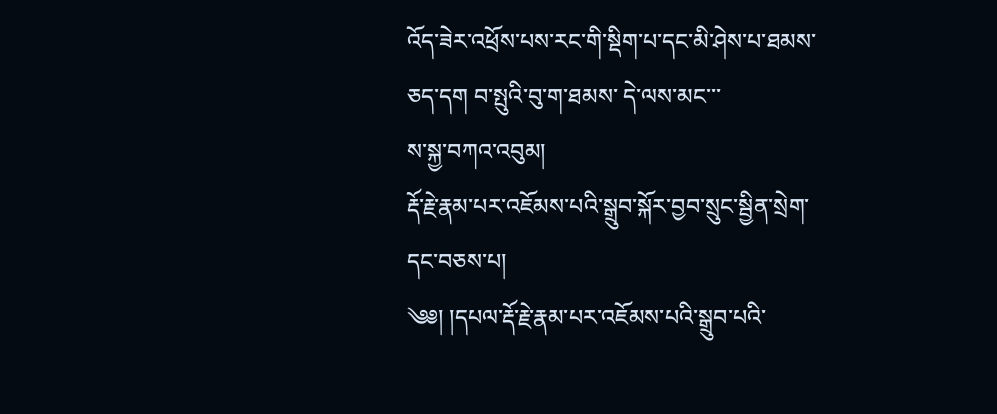འོད་ཟེར་འཕྲོས་པས་རང་གི་སྡིག་པ་དང་མི་ཤེས་པ་ཐམས་ཅད་དག བ་སྤུའི་བུ་ག་ཐམས་ དེ་ལས་མང་་་
ས་སྐྱ་བཀའ་འབུམ།
རྡོ་རྗེ་རྣམ་པར་འཇོམས་པའི་སྒྲུབ་སྐོར་བྱབ་སྲུང་སྦྱིན་སྲེག་དང་བཅས་པ།
༄༅། །དཔལ་རྡོ་རྗེ་རྣམ་པར་འཇོམས་པའི་སྒྲུབ་པའི་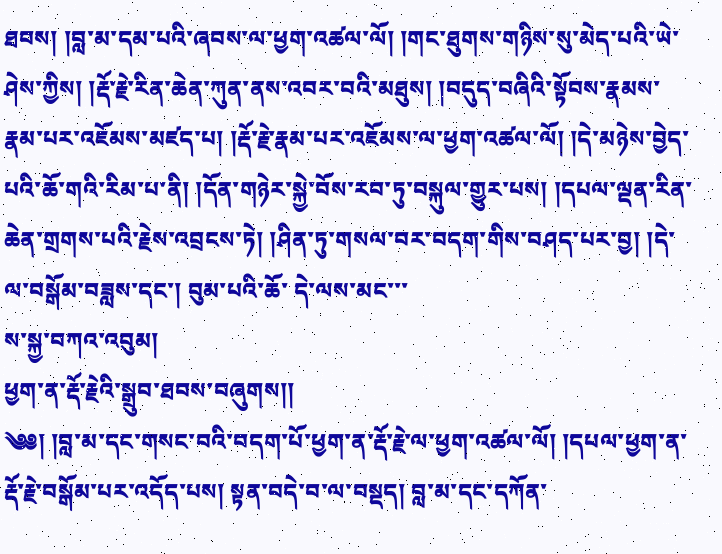ཐབས། །བླ་མ་དམ་པའི་ཞབས་ལ་ཕྱག་འཚལ་ལོ། །གང་ཐུགས་གཉིས་སུ་མེད་པའི་ཡེ་ཤེས་ཀྱིས། །རྡོ་རྗེ་རིན་ཆེན་ཀུན་ནས་འབར་བའི་མཐུས། །བདུད་བཞིའི་སྟོབས་རྣམས་རྣམ་པར་འཇོམས་མཛད་པ། །རྡོ་རྗེ་རྣམ་པར་འཇོམས་ལ་ཕྱག་འཚལ་ལོ། །དེ་མཉེས་བྱེད་པའི་ཆོ་གའི་རིམ་པ་ནི། །དོན་གཉེར་སྐྱེ་བོས་རབ་ཏུ་བསྐུལ་གྱུར་པས། །དཔལ་ལྡན་རིན་ཆེན་གྲགས་པའི་རྗེས་འབྲངས་ཏེ། །ཤིན་ཏུ་གསལ་བར་བདག་གིས་བཤད་པར་བྱ། །དེ་ལ་བསྒོམ་བཟླས་དང་། བུམ་པའི་ཆོ་ དེ་ལས་མང་་་
ས་སྐྱ་བཀའ་འབུམ།
ཕྱག་ན་རྡོ་རྗེའི་སྒྲུབ་ཐབས་བཞུགས།།
༄༅། །བླ་མ་དང་གསང་བའི་བདག་པོ་ཕྱག་ན་རྡོ་རྗེ་ལ་ཕྱག་འཚལ་ལོ། །དཔལ་ཕྱག་ན་རྡོ་རྗེ་བསྒོམ་པར་འདོད་པས། སྟན་བདེ་བ་ལ་བསྡད། བླ་མ་དང་དཀོན་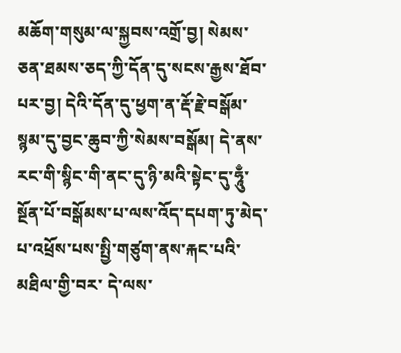མཆོག་གསུམ་ལ་སྐྱབས་འགྲོ་བྱ། སེམས་ཅན་ཐམས་ཅད་ཀྱི་དོན་དུ་སངས་རྒྱས་ཐོབ་པར་བྱ། དེའི་དོན་དུ་ཕྱག་ན་རྡོ་རྗེ་བསྒོམ་སྙམ་དུ་བྱང་ཆུབ་ཀྱི་སེམས་བསྒོམ། དེ་ནས་རང་གི་སྙིང་གི་ནང་དུ་ཉི་མའི་སྟེང་དུ་ཧཱུྃ་སྔོན་པོ་བསྒོམས་པ་ལས་འོད་དཔག་ཏུ་མེད་པ་འཕྲོས་པས་སྤྱི་གཙུག་ནས་རྐང་པའི་མཐིལ་གྱི་བར་ དེ་ལས་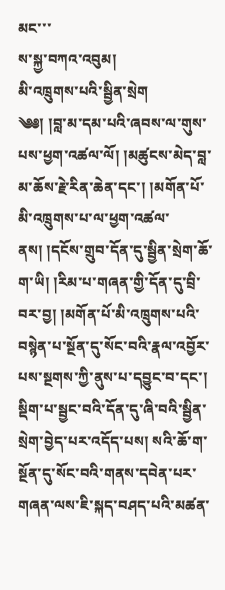མང་་་
ས་སྐྱ་བཀའ་འབུམ།
མི་འཁྲུགས་པའི་སྦྱིན་སྲེག
༄༅། །བླ་མ་དམ་པའི་ཞབས་ལ་གུས་པས་ཕྱག་འཚལ་ལོ། །མཚུངས་མེད་བླ་མ་ཆོས་རྗེ་རིན་ཆེན་དང་། །མགོན་པོ་མི་འཁྲུགས་པ་ལ་ཕྱག་འཚལ་ནས། །དངོས་གྲུབ་དོན་དུ་སྦྱིན་སྲེག་ཆོ་ག་ཡི། །རིམ་པ་གཞན་གྱི་དོན་དུ་བྲི་བར་བྱ། །མགོན་པོ་མི་འཁྲུགས་པའི་བསྙེན་པ་སྔོན་དུ་སོང་བའི་རྣལ་འབྱོར་པས་སྔགས་ཀྱི་ནུས་པ་དབྱུང་བ་དང་། སྡིག་པ་སྦྱང་བའི་དོན་དུ་ཞི་བའི་སྦྱིན་སྲེག་བྱེད་པར་འདོད་པས། སའི་ཆོ་ག་སྔོན་དུ་སོང་བའི་གནས་དབེན་པར་གཞན་ལས་ཇི་སྐད་བཤད་པའི་མཚན་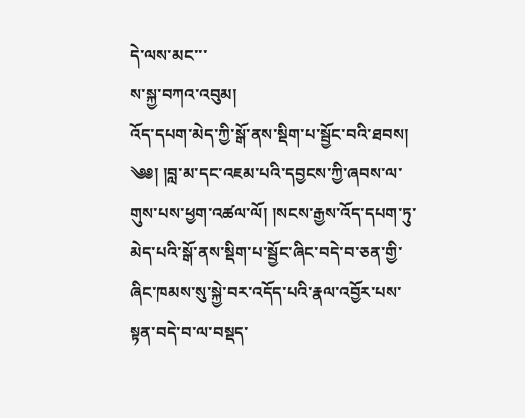དེ་ལས་མང་་་
ས་སྐྱ་བཀའ་འབུམ།
འོད་དཔག་མེད་ཀྱི་སྒོ་ནས་སྡིག་པ་སྦྱོང་བའི་ཐབས།
༄༅། །བླ་མ་དང་འཇམ་པའི་དབྱངས་ཀྱི་ཞབས་ལ་གུས་པས་ཕྱག་འཚལ་ལོ། །སངས་རྒྱས་འོད་དཔག་ཏུ་མེད་པའི་སྒོ་ནས་སྡིག་པ་སྦྱོང་ཞིང་བདེ་བ་ཅན་གྱི་ཞིང་ཁམས་སུ་སྐྱེ་བར་འདོད་པའི་རྣལ་འབྱོར་པས་སྟན་བདེ་བ་ལ་བསྡད་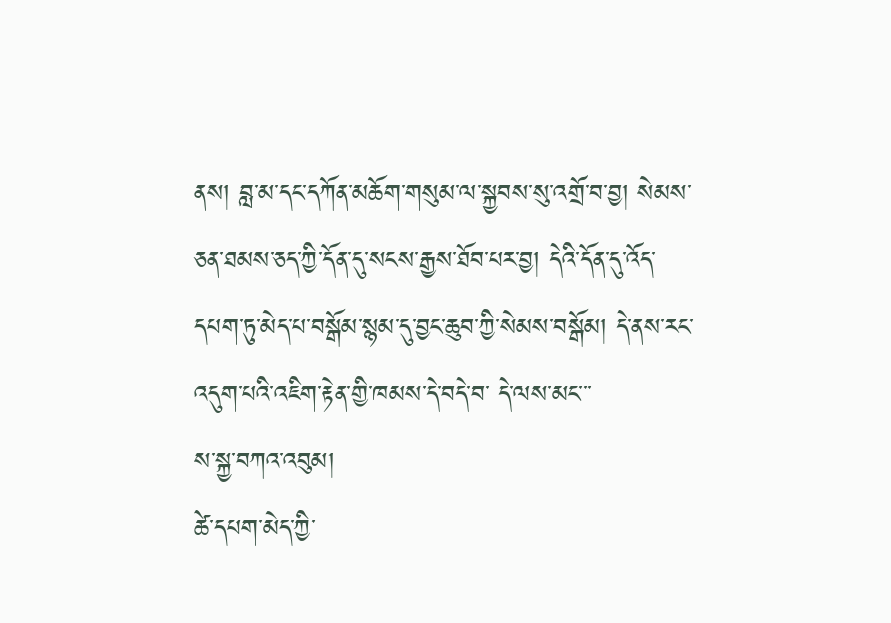ནས། བླ་མ་དང་དཀོན་མཆོག་གསུམ་ལ་སྐྱབས་སུ་འགྲོ་བ་བྱ། སེམས་ཅན་ཐམས་ཅད་ཀྱི་དོན་དུ་སངས་རྒྱས་ཐོབ་པར་བྱ། དེའི་དོན་དུ་འོད་དཔག་ཏུ་མེད་པ་བསྒོམ་སྙམ་དུ་བྱང་ཆུབ་ཀྱི་སེམས་བསྒོམ། དེ་ནས་རང་འདུག་པའི་འཇིག་རྟེན་གྱི་ཁམས་དེ་བདེ་བ་ དེ་ལས་མང་་་
ས་སྐྱ་བཀའ་འབུམ།
ཚེ་དཔག་མེད་ཀྱི་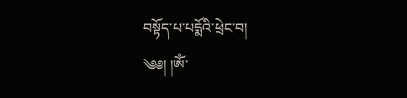བསྟོད་པ་པདྨོའི་ཕྲེང་བ།
༄༅། །ཨོཾ་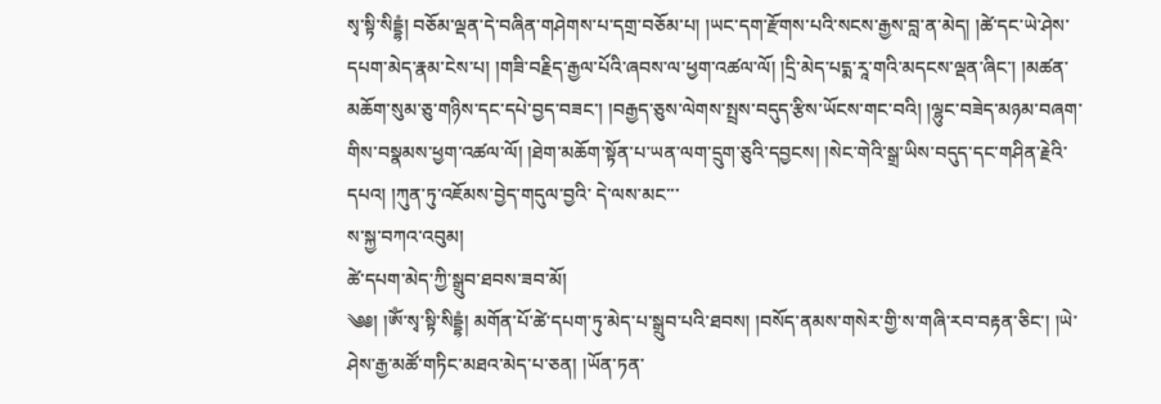སྭ་སྟི་སིདྡྷཾ། བཅོམ་ལྡན་དེ་བཞིན་གཤེགས་པ་དགྲ་བཅོམ་པ། །ཡང་དག་རྫོགས་པའི་སངས་རྒྱས་བླ་ན་མེད། །ཚེ་དང་ཡེ་ཤེས་དཔག་མེད་རྣམ་ངེས་པ། །གཟི་བརྗིད་རྒྱལ་པོའི་ཞབས་ལ་ཕྱག་འཚལ་ལོ། །དྲི་མེད་པདྨ་རཱ་གའི་མདངས་ལྡན་ཞིང་། །མཚན་མཆོག་སུམ་ཅུ་གཉིས་དང་དཔེ་བྱད་བཟང་། །བརྒྱད་ཅུས་ལེགས་སྤྲས་བདུད་རྩིས་ཡོངས་གང་བའི། །ལྷུང་བཟེད་མཉམ་བཞག་གིས་བསྣམས་ཕྱག་འཚལ་ལོ། །ཐེག་མཆོག་སྟོན་པ་ཡན་ལག་དྲུག་ཅུའི་དབྱངས། །སེང་གེའི་སྒྲ་ཡིས་བདུད་དང་གཤིན་རྗེའི་དཔའ། །ཀུན་ཏུ་འཇོམས་བྱེད་གདུལ་བྱའི་ དེ་ལས་མང་་་
ས་སྐྱ་བཀའ་འབུམ།
ཚེ་དཔག་མེད་ཀྱི་སྒྲུབ་ཐབས་ཟབ་མོ།
༄༅། །ཨོཾ་སྭ་སྟི་སིདྡྷཾ། མགོན་པོ་ཚེ་དཔག་ཏུ་མེད་པ་སྒྲུབ་པའི་ཐབས། །བསོད་ནམས་གསེར་གྱི་ས་གཞི་རབ་བརྟན་ཅིང་། །ཡེ་ཤེས་རྒྱ་མཚོ་གཏིང་མཐའ་མེད་པ་ཅན། །ཡོན་ཏན་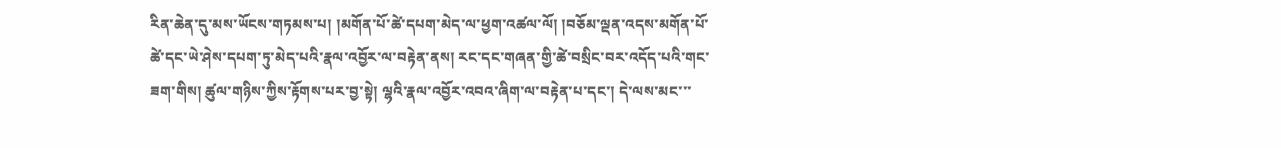རིན་ཆེན་དུ་མས་ཡོངས་གཏམས་པ། །མགོན་པོ་ཚེ་དཔག་མེད་ལ་ཕྱག་འཚལ་ལོ། །བཅོམ་ལྡན་འདས་མགོན་པོ་ཚེ་དང་ཡེ་ཤེས་དཔག་ཏུ་མེད་པའི་རྣལ་འབྱོར་ལ་བརྟེན་ནས། རང་དང་གཞན་གྱི་ཚེ་བསྲིང་བར་འདོད་པའི་གང་ཟག་གིས། ཚུལ་གཉིས་ཀྱིས་རྟོགས་པར་བྱ་སྟེ། ལྷའི་རྣལ་འབྱོར་འབའ་ཞིག་ལ་བརྟེན་པ་དང་། དེ་ལས་མང་་་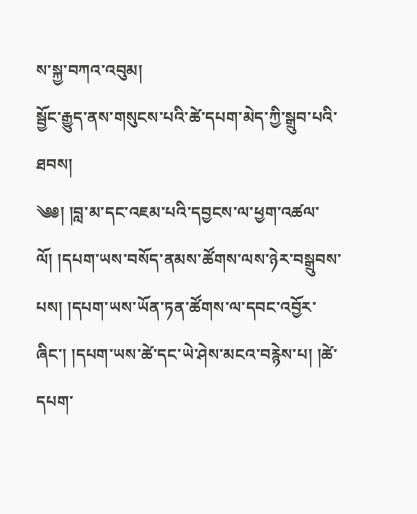ས་སྐྱ་བཀའ་འབུམ།
སྦྱོང་རྒྱུད་ནས་གསུངས་པའི་ཚེ་དཔག་མེད་ཀྱི་སྒྲུབ་པའི་ཐབས།
༄༅། །བླ་མ་དང་འཇམ་པའི་དབྱངས་ལ་ཕྱག་འཚལ་ལོ། །དཔག་ཡས་བསོད་ནམས་ཚོགས་ལས་ཉེར་བསྒྲུབས་པས། །དཔག་ཡས་ཡོན་ཏན་ཚོགས་ལ་དབང་འབྱོར་ཞིང་། །དཔག་ཡས་ཚེ་དང་ཡེ་ཤེས་མངའ་བརྙེས་པ། །ཚེ་དཔག་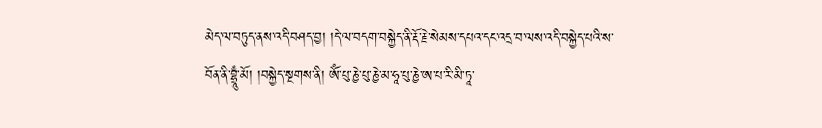མེད་ལ་བཏུད་ནས་འདི་བཤད་བྱ། །དེ་ལ་བདག་བསྐྱེད་ནི་རྡོ་རྗེ་སེམས་དཔའ་དང་འདྲ་བ་ལས་འདི་བསྐྱེད་པའི་ས་བོན་ནི་བྷྲཱུྃ་མོ། །བསྐྱེད་སྔགས་ནི། ཨོཾ་པུ་ཎྱེ་པུ་ཎྱེ་མ་ཧཱ་པུ་ཎྱེ་ཨ་པ་རི་མི་ཏཱ་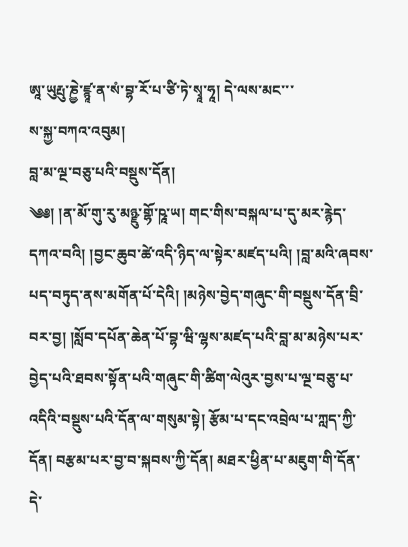ཨཱ་ཡུརྤུ་ཎྱེ་ཛྙཱ་ན་སཾ་བྷ་རོ་པ་ཙི་ཏེ་སྭཱ་ཧཱ། དེ་ལས་མང་་་
ས་སྐྱ་བཀའ་འབུམ།
བླ་མ་ལྔ་བཅུ་པའི་བསྡུས་དོན།
༄༅། །ན་མོ་གུ་རུ་མཉྫུ་གྷོ་ཥཱ་ཡ། གང་གིས་བསྐལ་པ་དུ་མར་རྙེད་དཀའ་བའི། །བྱང་ཆུབ་ཚེ་འདི་ཉིད་ལ་སྟེར་མཛད་པའི། །བླ་མའི་ཞབས་པད་བཏུད་ནས་མགོན་པོ་དེའི། །མཉེས་བྱེད་གཞུང་གི་བསྡུས་དོན་བྲི་བར་བྱ། །སློབ་དཔོན་ཆེན་པོ་བྷ་ཝི་ལྷས་མཛད་པའི་བླ་མ་མཉེས་པར་བྱེད་པའི་ཐབས་སྟོན་པའི་གཞུང་གི་ཚིག་ལེའུར་བྱས་པ་ལྔ་བཅུ་པ་འདིའི་བསྡུས་པའི་དོན་ལ་གསུམ་སྟེ། རྩོམ་པ་དང་འབྲེལ་པ་ཀླད་ཀྱི་དོན། བརྩམ་པར་བྱ་བ་སྐབས་ཀྱི་དོན། མཐར་ཕྱིན་པ་མཇུག་གི་དོན་ དེ་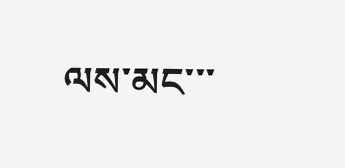ལས་མང་་་